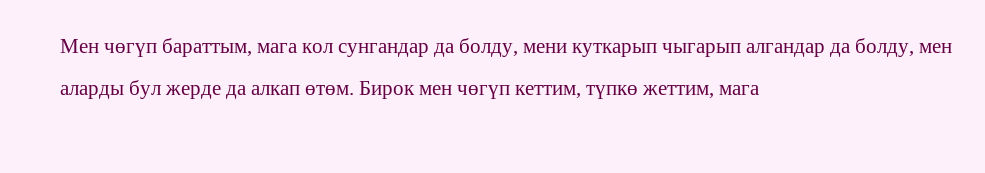Мен чөгүп бараттым, мага кол сунгандар да болду, мени куткарып чыгарып алгандар да болду, мен аларды бул жерде да алкап өтөм. Бирок мен чөгүп кеттим, түпкө жеттим, мага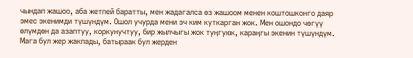чындап жашоо, аба жетпей баратты, мен жадагалса өз жашоом менен коштошконго даяр эмес экенимди түшүндүм. Ошол учурда мени эч ким куткарган жок. Мен ошондо чөгүү өлүмдөн да азаптуу, коркунучтуу, бир жылчыгы жок туңгуюк, караңгы экенин түшүндүм. Мага бул жер жакпады, батыраак бул жерден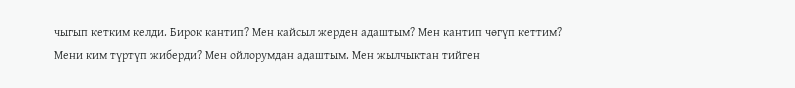чыгып кетким келди. Бирок кантип? Мен кайсыл жерден адаштым? Мен кантип чөгүп кеттим? Мени ким түртүп жиберди? Мен ойлорумдан адаштым. Мен жылчыктан тийген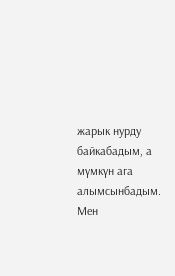жарык нурду байкабадым, а мүмкүн ага алымсынбадым. Мен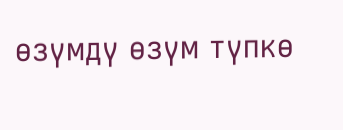өзүмдү өзүм түпкө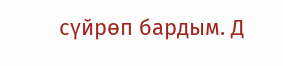сүйрөп бардым. Д